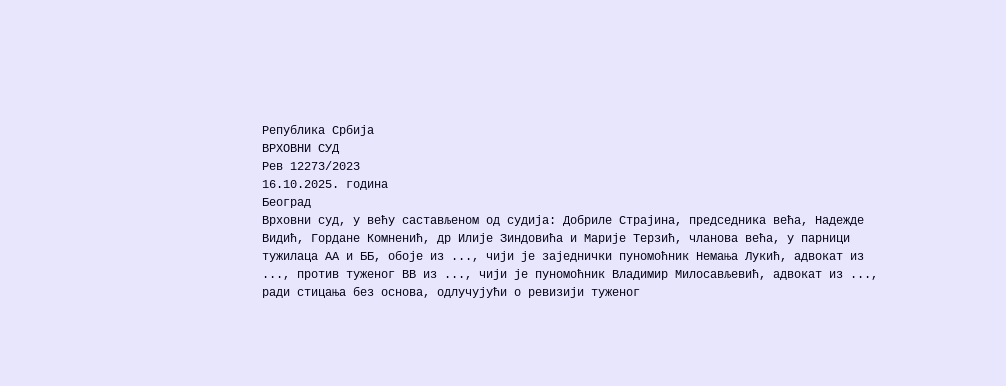Република Србија
ВРХОВНИ СУД
Рев 12273/2023
16.10.2025. година
Београд
Врховни суд, у већу састављеном од судија: Добриле Страјина, председника већа, Надежде Видић, Гордане Комненић, др Илије Зиндовића и Марије Терзић, чланова већа, у парници тужилаца АА и ББ, обоје из ..., чији је заједнички пуномоћник Немања Лукић, адвокат из ..., против туженог ВВ из ..., чији је пуномоћник Владимир Милосављевић, адвокат из ..., ради стицања без основа, одлучујући о ревизији туженог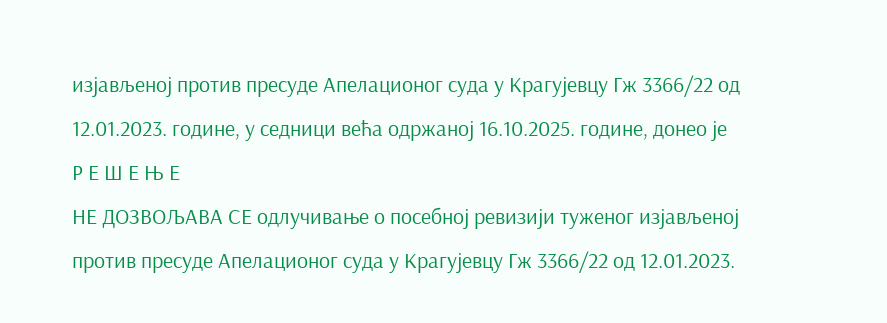изјављеној против пресуде Апелационог суда у Крагујевцу Гж 3366/22 од 12.01.2023. године, у седници већа одржаној 16.10.2025. године, донео је
Р Е Ш Е Њ Е
НЕ ДОЗВОЉАВА СЕ одлучивање о посебној ревизији туженог изјављеној против пресуде Апелационог суда у Крагујевцу Гж 3366/22 од 12.01.2023.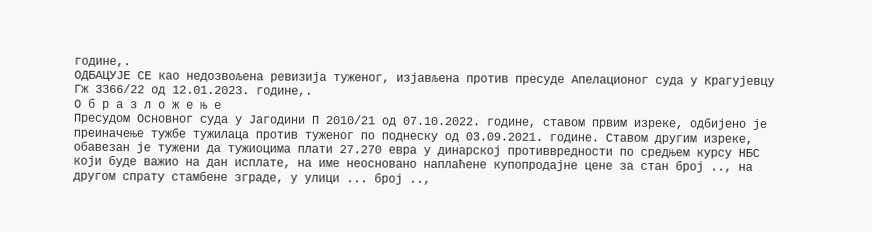године,.
ОДБАЦУЈЕ СЕ као недозвољена ревизија туженог, изјављена против пресуде Апелационог суда у Крагујевцу Гж 3366/22 од 12.01.2023. године,.
О б р а з л о ж е њ е
Пресудом Основног суда у Јагодини П 2010/21 од 07.10.2022. године, ставом првим изреке, одбијено је преиначење тужбе тужилаца против туженог по поднеску од 03.09.2021. године. Ставом другим изреке, обавезан је тужени да тужиоцима плати 27.270 евра у динарској противвредности по средњем курсу НБС који буде важио на дан исплате, на име неосновано наплаћене купопродајне цене за стан број .., на другом спрату стамбене зграде, у улици ... број ..,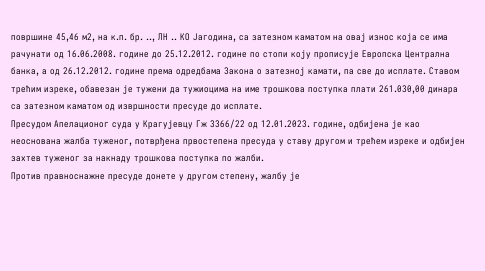површине 45,46 м2, на к.п. бр. .., ЛН .. КО Јагодина, са затезном каматом на овај износ која се има рачунати од 16.06.2008. године до 25.12.2012. године по стопи коју прописује Европска Централна банка, а од 26.12.2012. године према одредбама Закона о затезној камати, па све до исплате. Ставом трећим изреке, обавезан је тужени да тужиоцима на име трошкова поступка плати 261.030,00 динара са затезном каматом од извршности пресуде до исплате.
Пресудом Апелационог суда у Крагујевцу Гж 3366/22 од 12.01.2023. године, одбијена је као неоснована жалба туженог, потврђена првостепена пресуда у ставу другом и трећем изреке и одбијен захтев туженог за накнаду трошкова поступка по жалби.
Против правноснажне пресуде донете у другом степену, жалбу је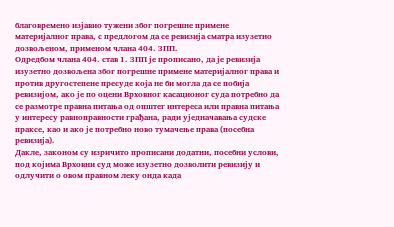благовремено изјавио тужени због погрешне примене материјалног права, с предлогом да се ревизија сматра изузетно дозвољеном, применом члана 404. ЗПП.
Одредбом члана 404. став 1. ЗПП је прописано, да је ревизија изузетно дозвољена због погрешне примене материјалног права и против другостепене пресуде која не би могла да се побија ревизијом, ако је по оцени Врховног касационог суда потребно да се размотре правна питања од општег интереса или правна питања у интересу равноправности грађана, ради уједначавања судске праксе, као и ако је потребно ново тумачење права (посебна ревизија).
Дакле, законом су изричито прописани додатни, посебни услови, под којима Врховни суд може изузетно дозволити ревизију и одлучити о овом правном леку онда када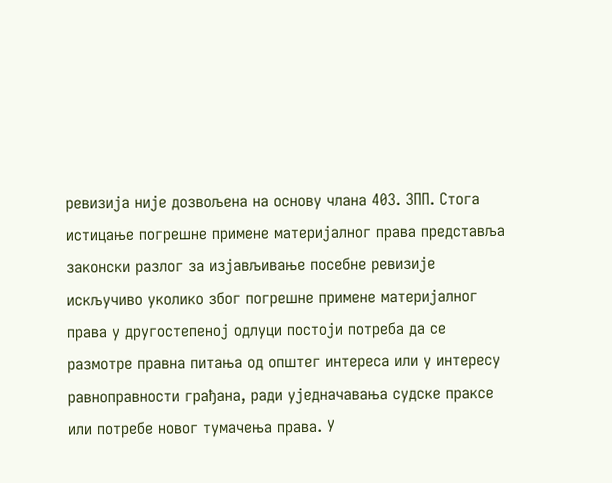ревизија није дозвољена на основу члана 403. ЗПП. Стога истицање погрешне примене материјалног права представља законски разлог за изјављивање посебне ревизије искључиво уколико због погрешне примене материјалног права у другостепеној одлуци постоји потреба да се размотре правна питања од општег интереса или у интересу равноправности грађана, ради уједначавања судске праксе или потребе новог тумачења права. У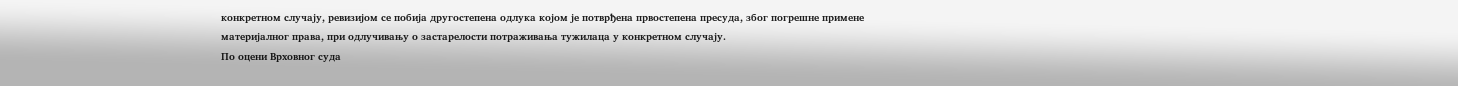конкретном случају, ревизијом се побија другостепена одлука којом је потврђена првостепена пресуда, због погрешне примене материјалног права, при одлучивању о застарелости потраживања тужилаца у конкретном случају.
По оцени Врховног суда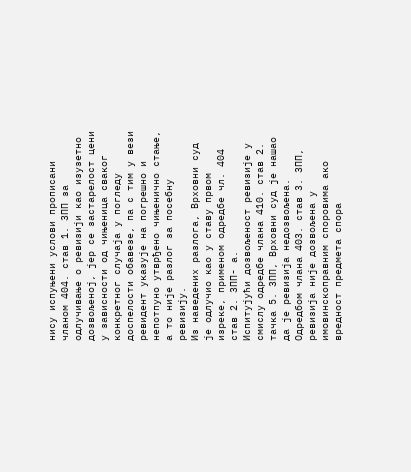нису испуњени услови прописани чланом 404. став 1. ЗПП за одлучивање о ревизији као изузетно дозвољеној, јер се застарелост цени у зависности од чињеница сваког конкретног случаја у погледу доспелости обавезе, па с тим у вези ревидент указује на погрешно и непотпуно утврђено чињенично стање, а то није разлог за посебну ревизију.
Из наведених разлога, Врховни суд је одлучио као у ставу првом изреке, применом одредбе чл. 404 став 2. ЗПП- а.
Испитујући дозвољеност ревизије у смислу одредбе члана 410. став 2. тачка 5. ЗПП, Врховни суд је нашао да је ревизија недозвољена.
Одредбом члана 403. став 3. ЗПП, ревизија није дозвољена у имовинскоправним споровима ако вредност предмета спора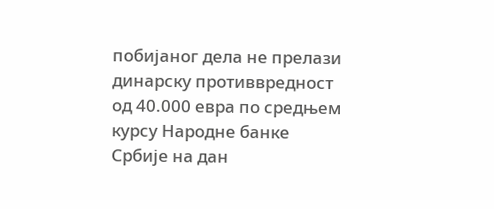побијаног дела не прелази динарску противвредност од 40.000 евра по средњем курсу Народне банке Србије на дан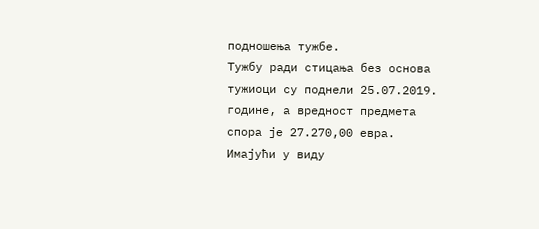подношења тужбе.
Тужбу ради стицања без основа тужиоци су поднели 25.07.2019. године, а вредност предмета спора је 27.270,00 евра.
Имајући у виду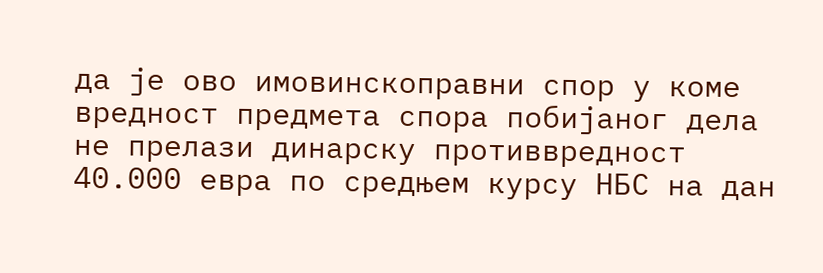да је ово имовинскоправни спор у коме вредност предмета спора побијаног дела не прелази динарску противвредност 40.000 евра по средњем курсу НБС на дан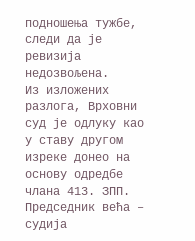подношења тужбе, следи да је ревизија недозвољена.
Из изложених разлога, Врховни суд је одлуку као у ставу другом изреке донео на основу одредбе члана 413. ЗПП.
Председник већа – судија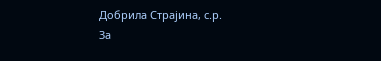Добрила Страјина, с.р.
За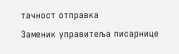тачност отправка
Заменик управитеља писарнице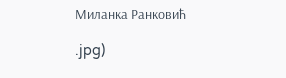Миланка Ранковић

.jpg)